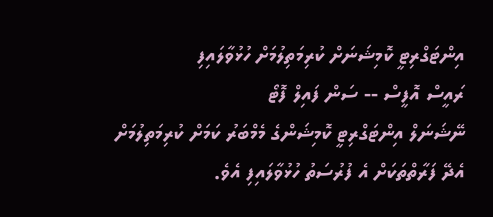އިންޓަގްރިޓީ ކޮމިޝަނަށް ކުރިމަތިލުމަށް ހުޅުވާލައިފި
ރައީސް އޮފީސް -- ސަން ފައިލް ފޮޓޯ
ނޭޝަނަލް އިންޓަގްރިޓީ ކޮމިޝަންގެ މެމްބަރު ކަމަށް ކުރިމަތިލުމަށް އެދޭ ފަރާތްތަކަށް އެ ފުރުސަތު ހުޅުވާލައިފި އެވެ.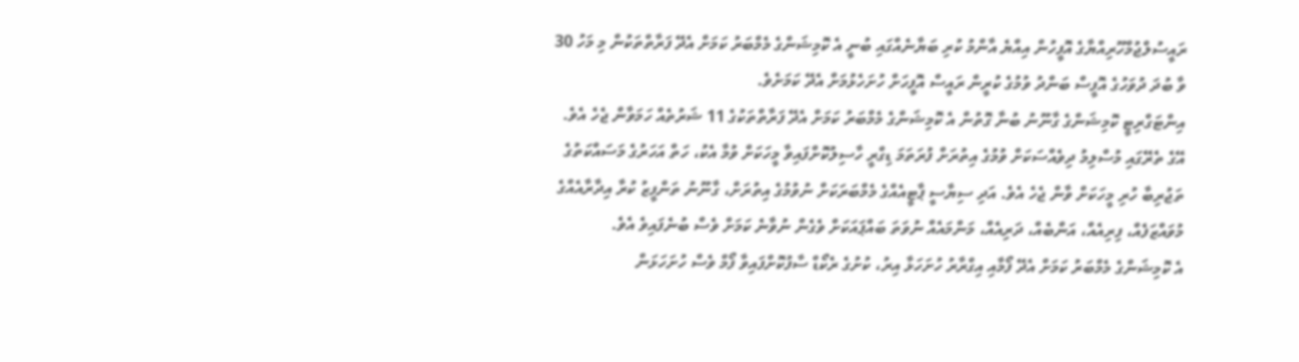ރައީސުލްޖުމްހޫރިއްޔާގެ އޮފީހުން އިއްޔެ އާންމު ކުރި ބަޔާނެއްގައި ބުނީ އެ ކޮމިޝަންގެ މެމްބަރު ކަމަށް އެދޭ ފަރާތްތަކުން މި މަހު 30 ވާ ބުދަ ދުވަހުގެ އޮފީސް ބަންދު ވުމުގެ ކުރީން ރައީސް އޮފީހަށް ހުށަހެޅުމަށް އެދޭ ކަމަށެވެ.
އިންޓަގްރިޓީ ކޮމިޝަންގެ ގާނޫނު ބުނާ ގޮތުން އެ ކޮމިޝަންގެ މެމްބަރު ކަމަށް އެދޭ ފަރާތްތަކުގެ 11 ޝަރުތެއް ހަމަވާން ޖެހެ އެވެ. އޭގެ ތެރޭގައި މުސްލިމު ދިވެއްސަކަށް ވުމުގެ އިތުރަށް ފުރަތަމަ ޑިގްރީ ހާސިލުކޮށްފައިވާ މީހަކަށް ވުމާ އެކު، ހަތް އަހަރުގެ މަސައްކަތުގެ ތަޖުރިބާ ހުރި މީހަކަށް ވާން ޖެހެ އެވެ. އަދި ސިޔާސީ ޕާޓީއެއްގެ މެމްބަރަކަށް ނުވުމުގެ އިތުރަށް، ގާނޫނު ތަންފީޒު ކުރާ އިދާރާއެއްގެ މުވައްޒަފެއް، ފިރިއެއް، އަންބެއް، ދަރިއެއް، މަންމައެއް ނުވަތަ ބައްޕައަކަށް ވެގެން ނުވާނެ ކަމަށް ވެސް ބުނެފައިވެ އެވެ.
އެ ކޮމިޝަންގެ މެމްބަރު ކަމަށް އެދޭ ފޯމާއި އިގްރާރު ހުށަހަޅާ އިރު، ކުށުގެ ރެކޯޑް ސާފުކޮށްފައިވާ ފޯމް ވެސް ހުށަހަޅަން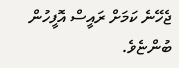ޖެހޭނެ ކަމަށް ރައީސް އޮފީހުން ބުންޏެވެ.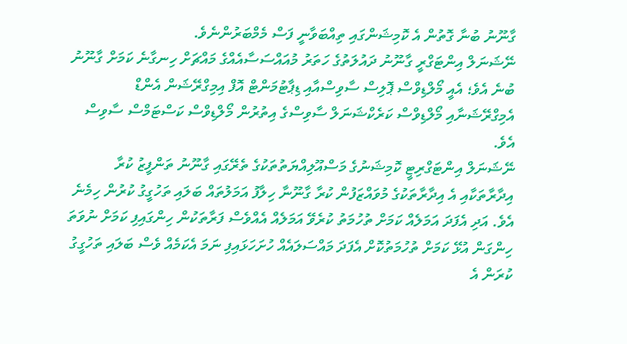ގާނޫނު ބުނާ ގޮތުން އެ ކޮމިޝަންގައި ތިއްބަވާނީ ފަސް މެމްބަރުންނެވެ.
ނޭޝަނަލް އިންޓަގްރީ ގާނޫނު ދައުލަތުގެ ހަތަރު މުއައްސަސާއެއްގެ މައްޗަށް ހިނގާނެ ކަމަށް ގާނޫނު ބުނެ އެވެ؛ އެއީ މޯލްޑިވްސް ޕޮލިސް ސާވިސްއާއި ޑިޕާޓުމަންޓް އޮފް އިމިގްރޭޝަން އެންޑް އެމިގްރޭޝަނާއި މޯލްޑިވްސް ކަރެކްޝަނަލް ސާވިސްގެ އިތުރުން މޯލްޑިވްސް ކަސްޓަމްސް ސާވިސް އެވެ.
ނޭޝަނަލް އިންޓަގްރިޓީ ކޮމިޝަނުގެ މަސްއޫލިއްޔަތުތަކުގެ ތެރޭގައި ގާނޫނު ތަންފީޒު ކުރާ އިދާރާތަކާއި އެ އިދާރާތަކުގެ މުވައްޒަފުން ކުރާ ގާނޫނާ ހިލާފު އަމަލުތައް ބަލައި ތަހުގީގު ކުރުން ހިމެނެ އެވެ. އަދި އެފަދަ އަމަލެއް ކަމަށް ތުހުމަތު ކުރެވޭ އަމަލެއް އެއްވެސް ފަރާތަކުން ހިންގައިފި ކަމަށް ނުވަތަ ހިންގަން އުޅޭ ކަމަށް ތުހުމަތުކޮށް އެފަދަ މައްސަލައެއް ހުށަހަޅައިފި ނަމަ އެކަމެއް ވެސް ބަލައި ތަހުގީގު ކުރަން އެ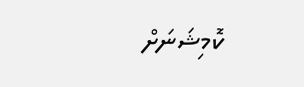ކޮމިޝަނަށް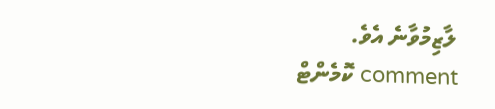ލާޒިމުވާނެ އެވެ.
comment ކޮމެންޓް